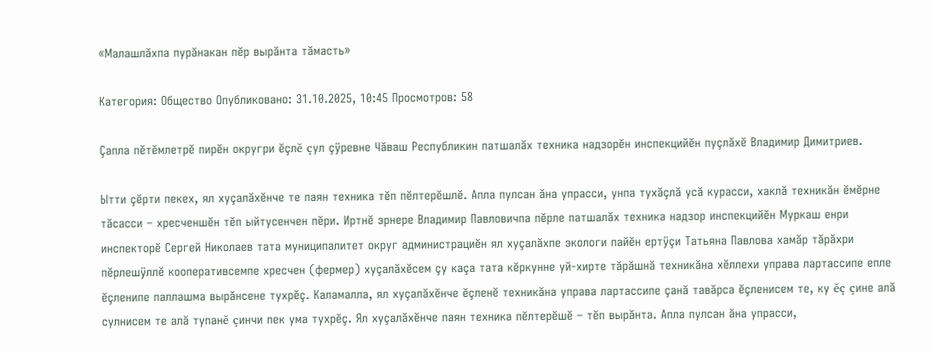«Малашлăхпа пурăнакан пĕр вырăнта тăмасть»

Категория: Общество Опубликовано: 31.10.2025, 10:45 Просмотров: 58

Çапла пĕтĕмлетрĕ пирĕн округри ĕçлĕ çул çÿревне Чăваш Республикин патшалăх техника надзорĕн инспекцийĕн пуçлăхĕ Владимир Димитриев.

Ытти çĕрти пекех, ял хуçалăхĕнче те паян техника тĕп пĕлтерĕшлĕ. Апла пулсан ăна упрасси, унпа тухăçлă усă курасси, хаклă техникăн ĕмĕрне тăсасси – хресченшĕн тĕп ыйтусенчен пĕри. Иртнĕ эрнере Владимир Павловичпа пĕрле патшалăх техника надзор инспекцийĕн Муркаш енри инспекторĕ Сергей Николаев тата муниципалитет округ администрациĕн ял хуçалăхпе экологи пайĕн ертÿçи Татьяна Павлова хамăр тăрăхри пĕрлешÿллĕ кооперативсемпе хресчен (фермер) хуçалăхĕсем çу каçа тата кĕркунне уй-хирте тăрăшнă техникăна хĕллехи управа лартассипе епле ĕçленипе паллашма вырăнсене тухрĕç. Каламалла, ял хуçалăхĕнче ĕçленĕ техникăна управа лартассипе çанă тавăрса ĕçленисем те, ку ĕç çине алă сулнисем те алă тупанĕ çинчи пек ума тухрĕç. Ял хуçалăхĕнче паян техника пĕлтерĕшĕ – тĕп вырăнта. Апла пулсан ăна упрасси,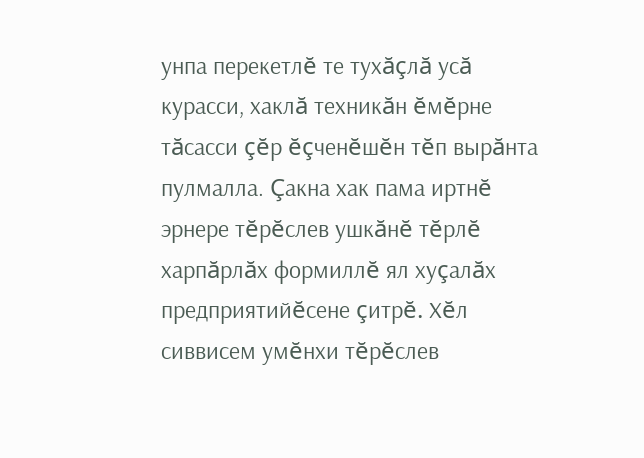унпа перекетлĕ те тухăçлă усă курасси, хаклă техникăн ĕмĕрне тăсасси çĕр ĕçченĕшĕн тĕп вырăнта пулмалла. Çакна хак пама иртнĕ эрнере тĕрĕслев ушкăнĕ тĕрлĕ харпăрлăх формиллĕ ял хуçалăх предприятийĕсене çитрĕ. Хĕл сиввисем умĕнхи тĕрĕслев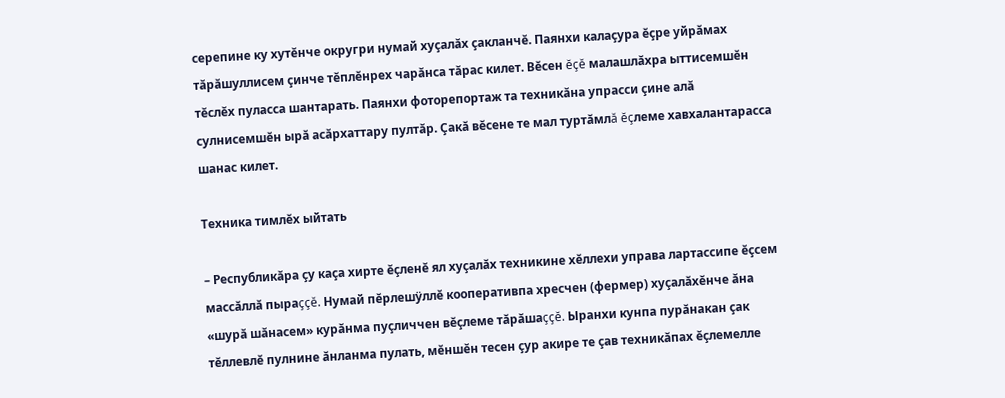серепине ку хутĕнче округри нумай хуçалăх çакланчĕ. Паянхи калаçура ĕçре уйрăмах тăрăшуллисем çинче тĕплĕнрех чарăнса тăрас килет. Вĕсен ĕçĕ малашлăхра ыттисемшĕн тĕслĕх пуласса шантарать. Паянхи фоторепортаж та техникăна упрасси çине алă сулнисемшĕн ырă асăрхаттару пултăр. Çакă вĕсене те мал туртăмлă ĕçлеме хавхалантарасса шанас килет.

Техника тимлĕх ыйтать

– Республикăра çу каçа хирте ĕçленĕ ял хуçалăх техникине хĕллехи управа лартассипе ĕçсем массăллă пыраççĕ. Нумай пĕрлешÿллĕ кооперативпа хресчен (фермер) хуçалăхĕнче ăна «шурă шăнасем» курăнма пуçличчен вĕçлеме тăрăшаççĕ. Ыранхи кунпа пурăнакан çак тĕллевлĕ пулнине ăнланма пулать, мĕншĕн тесен çур акире те çав техникăпах ĕçлемелле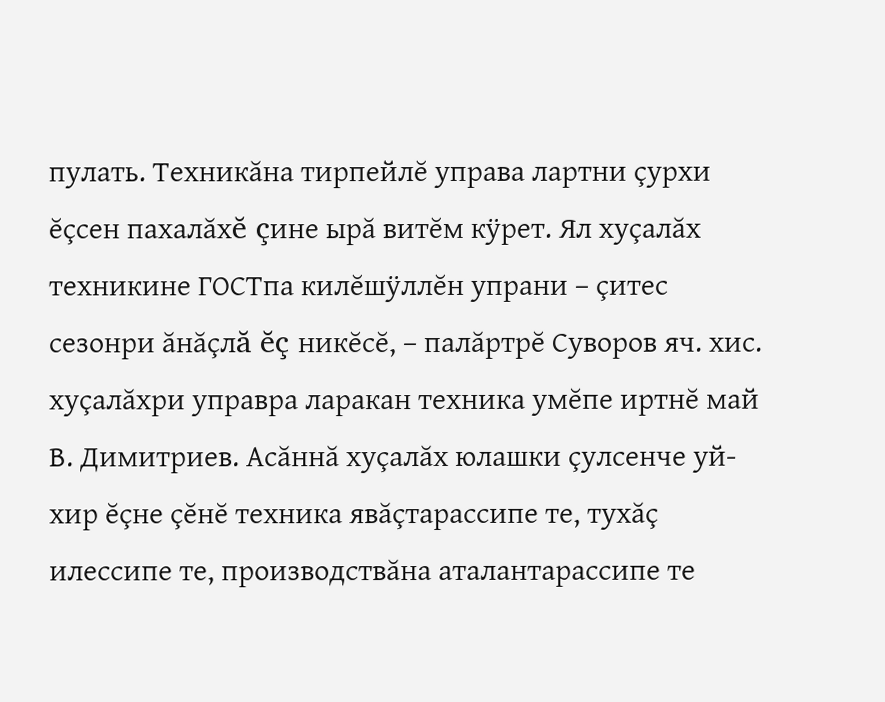пулать. Техникăна тирпейлĕ управа лартни çурхи ĕçсен пахалăхĕ çине ырă витĕм кÿрет. Ял хуçалăх техникине ГОСТпа килĕшÿллĕн упрани – çитес сезонри ăнăçлă ĕç никĕсĕ, – палăртрĕ Суворов яч. хис. хуçалăхри управра ларакан техника умĕпе иртнĕ май В. Димитриев. Асăннă хуçалăх юлашки çулсенче уй-хир ĕçне çĕнĕ техника явăçтарассипе те, тухăç илессипе те, производствăна аталантарассипе те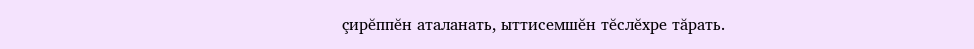çирĕппĕн аталанать, ыттисемшĕн тĕслĕхре тăрать.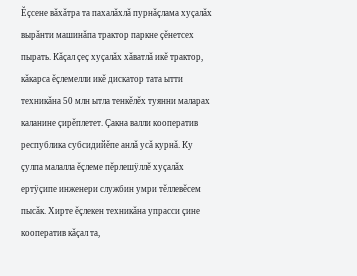Ĕçсене вăхăтра та пахалăхлă пурнăçлама хуçалăх вырăнти машинăпа трактор паркне çĕнетсех пырать. Кăçал çеç хуçалăх хăватлă икĕ трактор, кăкарса ĕçлемелли икĕ дискатор тата ытти техникăна 50 млн ытла тенкĕлĕх туянни маларах каланине çирĕплетет. Çакна валли кооператив республика субсидийĕпе анлă усă курнă. Ку çулпа малалла ĕçлеме пĕрлешÿллĕ хуçалăх ертÿçипе инженери службин умри тĕллевĕсем пысăк. Хирте ĕçлекен техникăна упрасси çине кооператив кăçал та,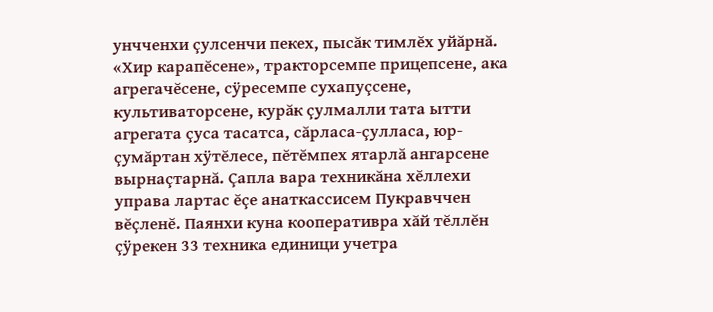унчченхи çулсенчи пекех, пысăк тимлĕх уйăрнă. «Хир карапĕсене», тракторсемпе прицепсене, ака агрегачĕсене, сÿресемпе сухапуçсене, культиваторсене, курăк çулмалли тата ытти агрегата çуса тасатса, сăрласа-çулласа, юр-çумăртан хÿтĕлесе, пĕтĕмпех ятарлă ангарсене вырнаçтарнă. Çапла вара техникăна хĕллехи управа лартас ĕçе анаткассисем Пукравччен вĕçленĕ. Паянхи куна кооперативра хăй тĕллĕн çÿрекен 33 техника единици учетра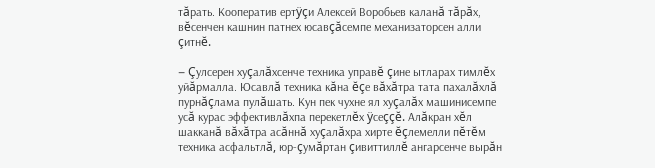тăрать. Кооператив ертÿçи Алексей Воробьев каланă тăрăх, вĕсенчен кашнин патнех юсавçăсемпе механизаторсен алли çитнĕ.

– Çулсерен хуçалăхсенче техника управĕ çине ытларах тимлĕх уйăрмалла. Юсавлă техника кăна ĕçе вăхăтра тата пахалăхлă пурнăçлама пулăшать. Кун пек чухне ял хуçалăх машинисемпе усă курас эффективлăхпа перекетлĕх ÿсеççĕ. Алăкран хĕл шакканă вăхăтра асăннă хуçалăхра хирте ĕçлемелли пĕтĕм техника асфальтлă, юр-çумăртан çивиттиллĕ ангарсенче вырăн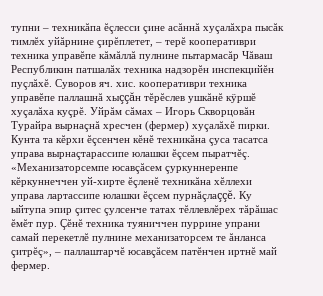тупни – техникăпа ĕçлесси çине асăннă хуçалăхра пысăк тимлĕх уйăрнине çирĕплетет, – терĕ кооперативри техника управĕпе кăмăллă пулнине пытармасăр Чăваш Республикин патшалăх техника надзорĕн инспекцийĕн пуçлăхĕ. Суворов яч. хис. кооперативри техника управĕпе паллашнă хыççăн тĕрĕслев ушкăнĕ кÿршĕ хуçалăха куçрĕ. Уйрăм сăмах – Игорь Скворцовăн Турайра вырнаçнă хресчен (фермер) хуçалăхĕ пирки. Кунта та кĕрхи ĕçсенчен кĕнĕ техникăна çуса тасатса управа вырнаçтарассипе юлашки ĕçсем пыратчĕç. «Механизаторсемпе юсавçăсем çуркуннеренпе кĕркуннеччен уй-хирте ĕçленĕ техникăна хĕллехи управа лартассипе юлашки ĕçсем пурнăçлаççĕ. Ку ыйтупа эпир çитес çулсенче татах тĕллевлĕрех тăрăшас ĕмĕт пур. Çĕнĕ техника туяниччен пуррине упрани самай перекетлĕ пулнине механизаторсем те ăнланса çитрĕç», – паллаштарчĕ юсавçăсем патĕнчен иртнĕ май фермер.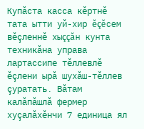Купăста касса кĕртнĕ тата ытти уй-хир ĕçĕсем вĕçленнĕ хыççăн кунта техникăна управа лартассипе тĕллевлĕ ĕçлени ырă шухăш-тĕллев çуратать. Вăтам калăпăшлă фермер хуçалăхĕнчи 7 единица ял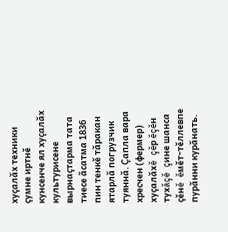хуçалăх техники çумне иртнĕ кунсенче ял хуçалăх культурисене вырнаçтарма тата тиесе ăсатма 1836 пин тенкĕ тăракан ятарлă погрузчик туяннă. Çапла вара хресчен (фермер) хуçалăхĕ çĕр ĕçĕн тухăçĕ çине шанса çĕнĕ ĕмĕт-тĕллевпе пурăнни курăнать.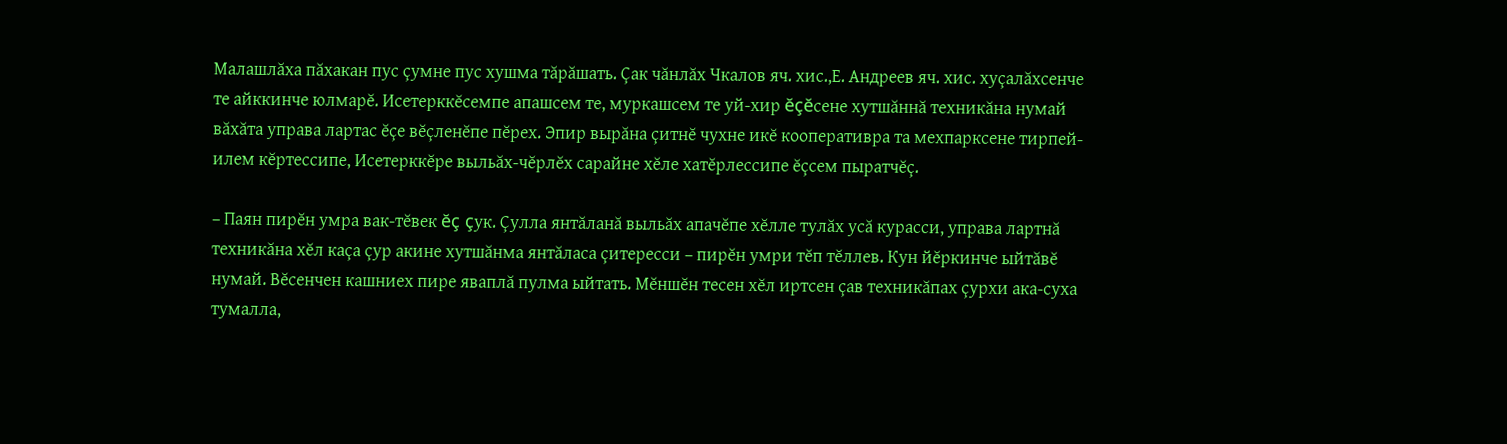Малашлăха пăхакан пус çумне пус хушма тăрăшать. Çак чăнлăх Чкалов яч. хис.,Е. Андреев яч. хис. хуçалăхсенче те айккинче юлмарĕ. Исетерккĕсемпе апашсем те, муркашсем те уй-хир ĕçĕсене хутшăннă техникăна нумай вăхăта управа лартас ĕçе вĕçленĕпе пĕрех. Эпир вырăна çитнĕ чухне икĕ кооперативра та мехпарксене тирпей-илем кĕртессипе, Исетерккĕре выльăх-чĕрлĕх сарайне хĕле хатĕрлессипе ĕçсем пыратчĕç.

– Паян пирĕн умра вак-тĕвек ĕç çук. Çулла янтăланă выльăх апачĕпе хĕлле тулăх усă курасси, управа лартнă техникăна хĕл каçа çур акине хутшăнма янтăласа çитересси – пирĕн умри тĕп тĕллев. Кун йĕркинче ыйтăвĕ нумай. Вĕсенчен кашниех пире яваплă пулма ыйтать. Мĕншĕн тесен хĕл иртсен çав техникăпах çурхи ака-суха тумалла,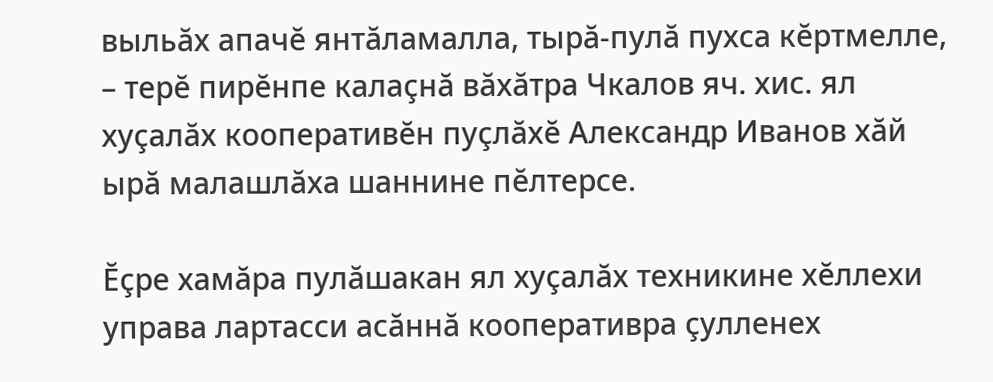выльăх апачĕ янтăламалла, тырă-пулă пухса кĕртмелле, – терĕ пирĕнпе калаçнă вăхăтра Чкалов яч. хис. ял хуçалăх кооперативĕн пуçлăхĕ Александр Иванов хăй ырă малашлăха шаннине пĕлтерсе.

Ĕçре хамăра пулăшакан ял хуçалăх техникине хĕллехи управа лартасси асăннă кооперативра çулленех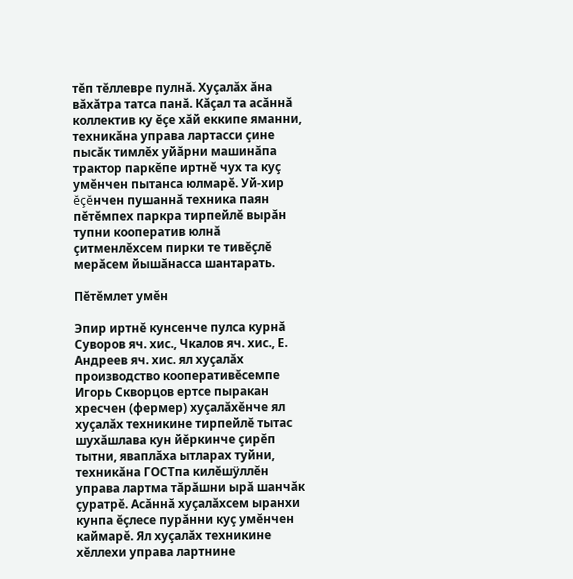тĕп тĕллевре пулнă. Хуçалăх ăна вăхăтра татса панă. Кăçал та асăннă коллектив ку ĕçе хăй еккипе яманни, техникăна управа лартасси çине пысăк тимлĕх уйăрни машинăпа трактор паркĕпе иртнĕ чух та куç умĕнчен пытанса юлмарĕ. Уй-хир ĕçĕнчен пушаннă техника паян пĕтĕмпех паркра тирпейлĕ вырăн тупни кооператив юлнă çитменлĕхсем пирки те тивĕçлĕ мерăсем йышăнасса шантарать.

Пĕтĕмлет умĕн

Эпир иртнĕ кунсенче пулса курнă Суворов яч. хис., Чкалов яч. хис., Е. Андреев яч. хис. ял хуçалăх производство кооперативĕсемпе Игорь Скворцов ертсе пыракан хресчен (фермер) хуçалăхĕнче ял хуçалăх техникине тирпейлĕ тытас шухăшлава кун йĕркинче çирĕп тытни, яваплăха ытларах туйни, техникăна ГОСТпа килĕшÿллĕн управа лартма тăрăшни ырă шанчăк çуратрĕ. Асăннă хуçалăхсем ыранхи кунпа ĕçлесе пурăнни куç умĕнчен каймарĕ. Ял хуçалăх техникине хĕллехи управа лартнине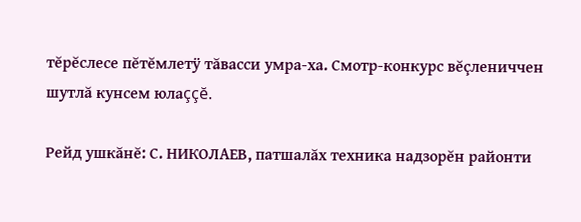тĕрĕслесе пĕтĕмлетÿ тăвасси умра-ха. Смотр-конкурс вĕçлениччен шутлă кунсем юлаççĕ.

Рейд ушкăнĕ: С. НИКОЛАЕВ, патшалăх техника надзорĕн районти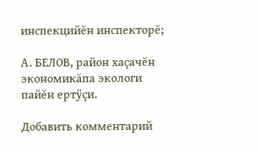инспекцийĕн инспекторĕ;

А. БЕЛОВ, район хаçачĕн экономикăпа экологи пайĕн ертÿçи.

Добавить комментарий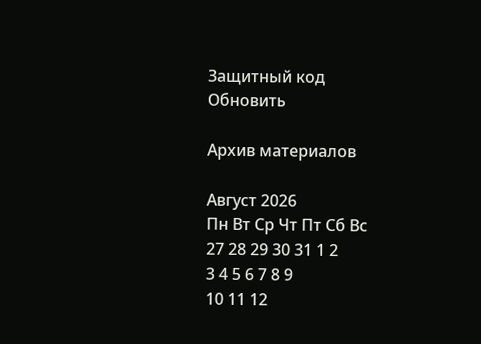Защитный код
Обновить

Архив материалов

Август 2026
Пн Вт Ср Чт Пт Сб Вс
27 28 29 30 31 1 2
3 4 5 6 7 8 9
10 11 12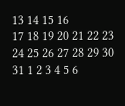13 14 15 16
17 18 19 20 21 22 23
24 25 26 27 28 29 30
31 1 2 3 4 5 6